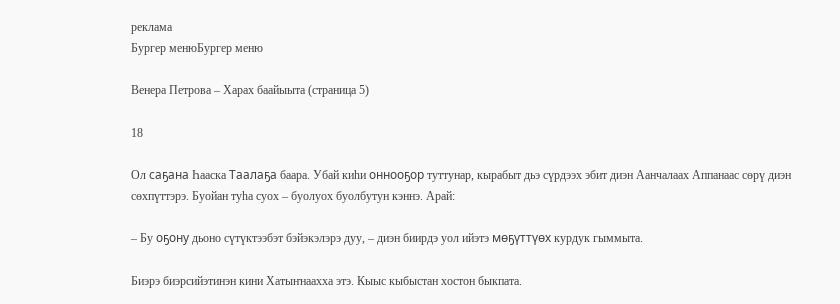реклама
Бургер менюБургер меню

Венера Петрова – Харах баайыыта (страница 5)

18

Ол саҕана Һааска Таалаҕа баара. Убай киһи оннооҕор туттунар, кырабыт дьэ сүрдээх эбит диэн Аанчалаах Аппанаас сөрү диэн сөхпүттэрэ. Буойан туһа суох – буолуох буолбутун кэннэ. Арай:

– Бу оҕону дьоно сүтүктээбэт бэйэкэлэрэ дуу, – диэн биирдэ уол ийэтэ мөҕүттүөх курдук гыммыта.

Биэрэ биэрсийэтинэн кини Хатыҥнаахха этэ. Кыыс кыбыстан хостон быкпата.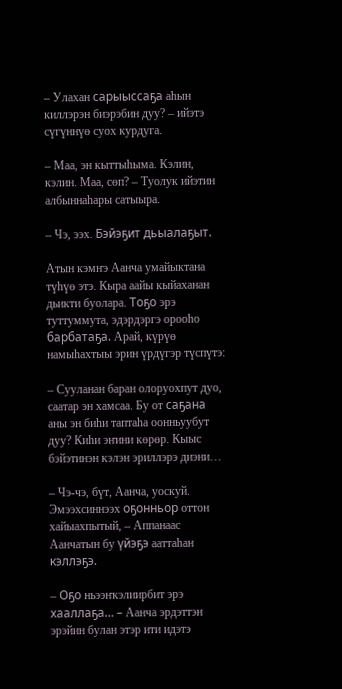– Улахан сарыыссаҕа аһын киллэрэн биэрэбин дуу? – ийэтэ сүгүннүө суох курдуга.

– Маа, эн кыттыһыма. Кэлин, кэлин. Маа, сөп? – Туолук ийэтин албыннаһары сатыыра.

– Чэ, ээх. Бэйэҕит дьыалаҕыт.

Атын кэмҥэ Аанча умайыктана түһүө этэ. Кыра аайы кыйаханан дьикти буолара. Тоҕо эрэ туттуммута, эдэрдэргэ орооһо барбатаҕа. Арай, күрүө намыһахтыы эрин үрдүгэр түспүтэ:

– Сууланан баран олоруохпут дуо, саатар эн хамсаа. Бу от саҕана аны эн биһи таптаһа оонньуубут дуу? Киһи эҥини көрөр. Кыыс бэйэтинэн кэлэн эриллэрэ диэни…

– Чэ-чэ, бүт, Аанча, уоскуй. Эмээхсиннээх оҕонньор оттон хайыахпытый, – Аппанаас Аанчатын бу үйэҕэ ааттаһан кэллэҕэ.

– Оҕо ньээҥкэлиирбит эрэ хааллаҕа… – Аанча эрдэттэн эрэйин булан этэр ити идэтэ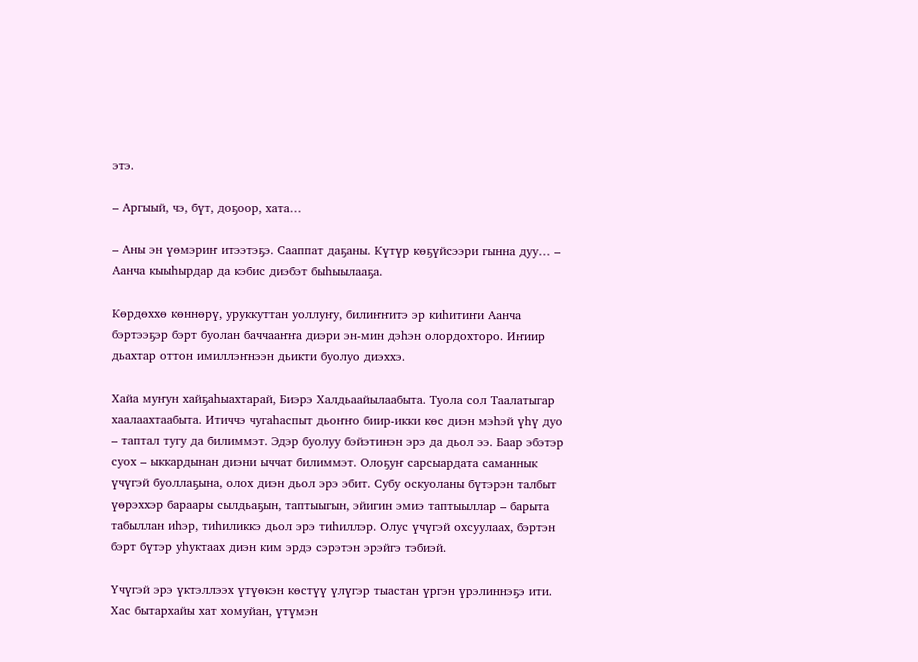этэ.

– Аргыый, чэ, бүт, доҕоор, хата…

– Аны эн үөмэриҥ итээтэҕэ. Сааппат даҕаны. Күтүр көҕүйсээри гынна дуу… – Аанча кыыһырдар да кэбис диэбэт быһыылааҕа.

Көрдөххө көннөрү, уруккуттан уоллуҥу, билиҥҥитэ эр киһитиҥи Аанча бэртээҕэр бэрт буолан баччааҥҥа диэри эн-мин дэһэн олордохторо. Иҥиир дьахтар оттон имиллэҥнээн дьикти буолуо диэххэ.

Хайа муҥун хайҕаһыахтарай, Биэрэ Халдьаайылаабыта. Туола сол Таалатыгар хаалаахтаабыта. Итиччэ чугаһаспыт дьоҥҥо биир-икки көс диэн мэһэй үһү дуо – таптал тугу да билиммэт. Эдэр буолуу бэйэтинэн эрэ да дьол ээ. Баар эбэтэр суох – ыккардынан диэни ыччат билиммэт. Олоҕуҥ сарсыардата саманнык үчүгэй буоллаҕына, олох диэн дьол эрэ эбит. Субу оскуоланы бүтэрэн талбыт үөрэххэр бараары сылдьаҕын, таптыыгын, эйигин эмиэ таптыыллар – барыта табыллан иһэр, тиһиликкэ дьол эрэ тиһиллэр. Олус үчүгэй охсуулаах, бэртэн бэрт бүтэр уһуктаах диэн ким эрдэ сэрэтэн эрэйгэ тэбиэй.

Үчүгэй эрэ үктэллээх үтүөкэн көстүү үлүгэр тыастан үргэн үрэлиннэҕэ ити. Хас бытархайы хат хомуйан, үтүмэн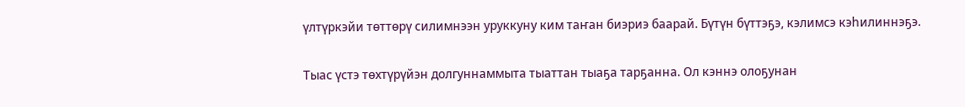үлтүркэйи төттөрү силимнээн уруккуну ким таҥан биэриэ баарай. Бүтүн бүттэҕэ, кэлимсэ кэһилиннэҕэ.

Тыас үстэ төхтүрүйэн долгуннаммыта тыаттан тыаҕа тарҕанна. Ол кэннэ олоҕунан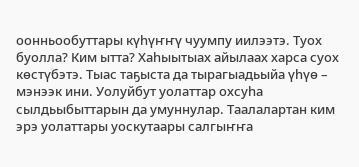оонньообуттары күһүҥҥү чуумпу иилээтэ. Туох буолла? Ким ытта? Хаһыытыах айылаах харса суох көстүбэтэ. Тыас таҕыста да тырагыадьыйа үһүө – мэнээк ини. Уолуйбут уолаттар охсуһа сылдьыбыттарын да умуннулар. Таалалартан ким эрэ уолаттары уоскутаары салгыҥҥа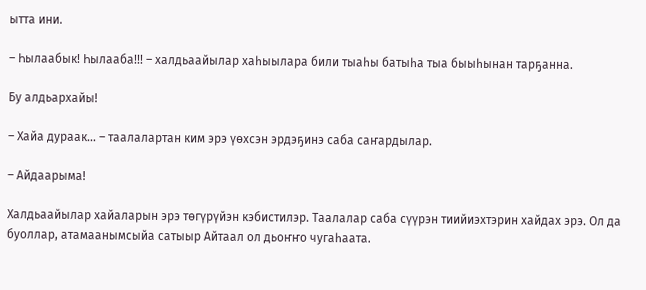ытта ини.

– Һылаабык! Һылааба!!! – халдьаайылар хаһыылара били тыаһы батыһа тыа быыһынан тарҕанна.

Бу алдьархайы!

– Хайа дураак… – таалалартан ким эрэ үөхсэн эрдэҕинэ саба саҥардылар.

– Айдаарыма!

Халдьаайылар хайаларын эрэ төгүрүйэн кэбистилэр. Таалалар саба сүүрэн тиийиэхтэрин хайдах эрэ. Ол да буоллар, атамаанымсыйа сатыыр Айтаал ол дьоҥҥо чугаһаата.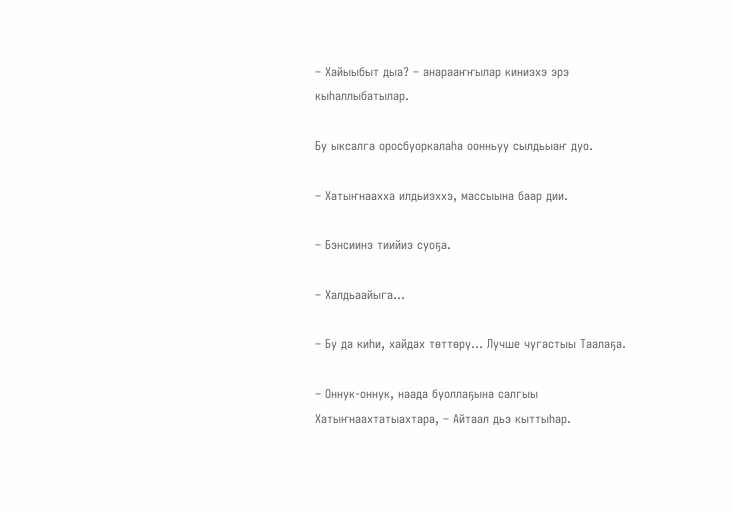– Хайыыбыт дыа? – анарааҥҥылар киниэхэ эрэ кыһаллыбатылар.

Бу ыксалга оросбуоркалаһа оонньуу сылдьыаҥ дуо.

– Хатыҥнаахха илдьиэххэ, массыына баар дии.

– Бэнсиинэ тиийиэ суоҕа.

– Халдьаайыга…

– Бу да киһи, хайдах төттөрү… Лучше чугастыы Таалаҕа.

– Оннук-оннук, наада буоллаҕына салгыы Хатыҥнаахтатыахтара, – Айтаал дьэ кыттыһар.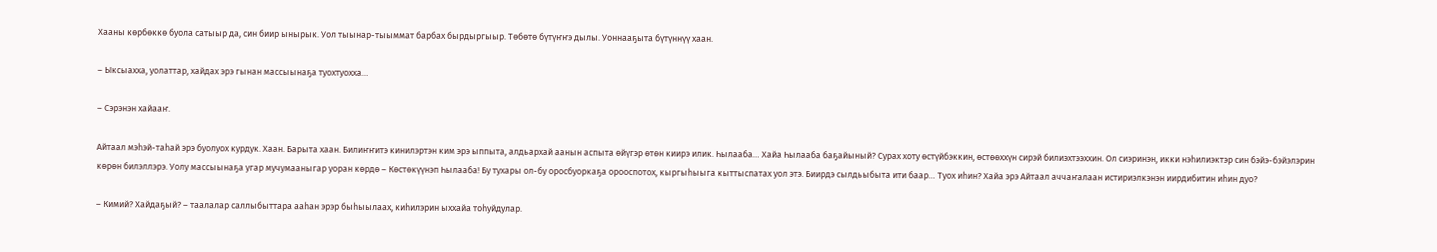Хааны көрбөккө буола сатыыр да, син биир ынырык. Уол тыынар-тыыммат барбах бырдыргыыр. Төбөтө бүтүҥҥэ дылы. Уоннааҕыта бүтүннүү хаан.

– Ыксыахха, уолаттар, хайдах эрэ гынан массыынаҕа туохтуохха…

– Сэрэнэн хайааҥ.

Айтаал мэһэй-таһай эрэ буолуох курдук. Хаан. Барыта хаан. Билиҥҥитэ кинилэртэн ким эрэ ыппыта, алдьархай аанын аспыта өйүгэр өтөн киирэ илик. Һылааба… Хайа Һылааба баҕайыный? Сурах хоту өстүйбэккин, өстөөххүн сирэй билиэхтээххин. Ол сиэринэн, икки нэһилиэктэр син бэйэ-бэйэлэрин көрөн билэллэрэ. Уолу массыынаҕа угар мучумааныгар уоран көрдө – Көстөкүүнэп Һылааба! Бу тухары ол-бу оросбуоркаҕа орооспотох, кыргыһыыга кыттыспатах уол этэ. Биирдэ сылдьыбыта ити баар… Туох иһин? Хайа эрэ Айтаал аччаҥалаан истириэлкэнэн иирдибитин иһин дуо?

– Кимий? Хайдаҕый? – таалалар саллыбыттара ааһан эрэр быһыылаах, киһилэрин ыххайа тоһуйдулар.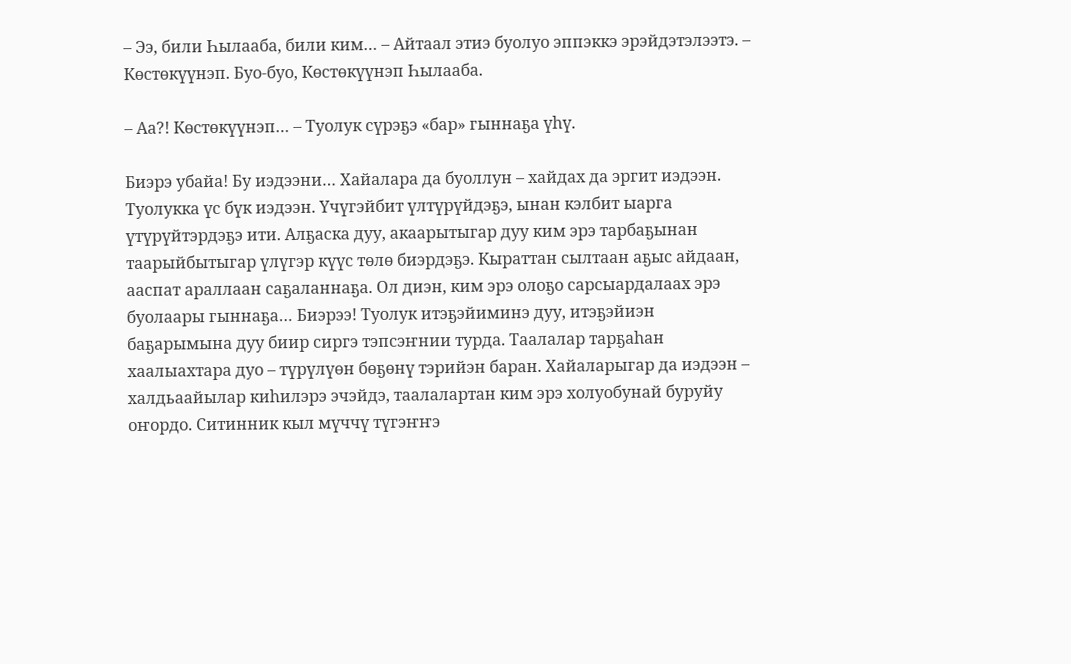– Ээ, били Һылааба, били ким… – Айтаал этиэ буолуо эппэккэ эрэйдэтэлээтэ. – Көстөкүүнэп. Буо-буо, Көстөкүүнэп Һылааба.

– Аа?! Көстөкүүнэп… – Туолук сүрэҕэ «бар» гыннаҕа үһү.

Биэрэ убайа! Бу иэдээни… Хайалара да буоллун – хайдах да эргит иэдээн. Туолукка үс бүк иэдээн. Үчүгэйбит үлтүрүйдэҕэ, ынан кэлбит ыарга үтүрүйтэрдэҕэ ити. Алҕаска дуу, акаарытыгар дуу ким эрэ тарбаҕынан таарыйбытыгар үлүгэр күүс төлө биэрдэҕэ. Кыраттан сылтаан аҕыс айдаан, ааспат араллаан саҕаланнаҕа. Ол диэн, ким эрэ олоҕо сарсыардалаах эрэ буолаары гыннаҕа… Биэрээ! Туолук итэҕэйиминэ дуу, итэҕэйиэн баҕарымына дуу биир сиргэ тэпсэҥнии турда. Таалалар тарҕаһан хаалыахтара дуо – түрүлүөн бөҕөнү тэрийэн баран. Хайаларыгар да иэдээн – халдьаайылар киһилэрэ эчэйдэ, таалалартан ким эрэ холуобунай буруйу оҥордо. Ситинник кыл мүччү түгэҥҥэ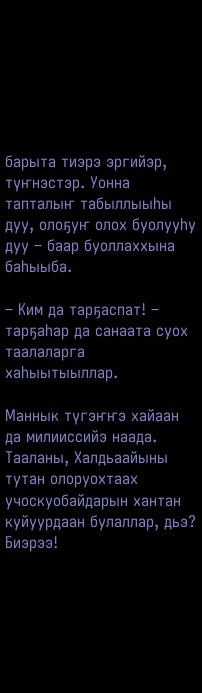барыта тиэрэ эргийэр, түҥнэстэр. Уонна тапталыҥ табыллыыһы дуу, олоҕуҥ олох буолууһу дуу – баар буоллаххына баһыыба.

– Ким да тарҕаспат! – тарҕаһар да санаата суох таалаларга хаһыытыыллар.

Маннык түгэҥҥэ хайаан да милииссийэ наада. Тааланы, Халдьаайыны тутан олоруохтаах учоскуобайдарын хантан куйуурдаан булаллар, дьэ? Биэрээ!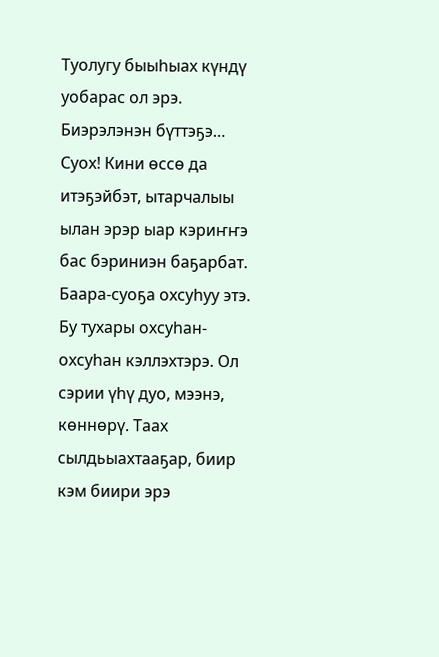Туолугу быыһыах күндү уобарас ол эрэ. Биэрэлэнэн бүттэҕэ… Суох! Кини өссө да итэҕэйбэт, ытарчалыы ылан эрэр ыар кэриҥҥэ бас бэриниэн баҕарбат. Баара-суоҕа охсуһуу этэ. Бу тухары охсуһан-охсуһан кэллэхтэрэ. Ол сэрии үһү дуо, мээнэ, көннөрү. Таах сылдьыахтааҕар, биир кэм биири эрэ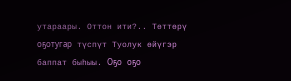утараары. Оттон ити?.. Төттөрү оҕотугар түспүт Туолук өйүгэр баппат быһыы. Оҕо оҕо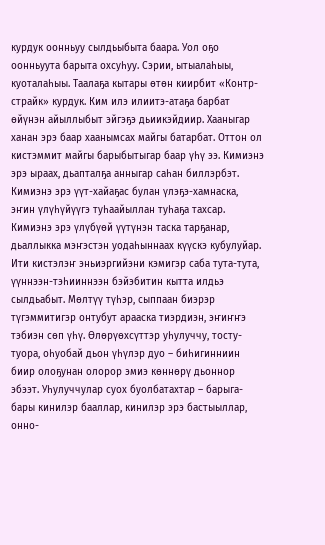курдук оонньуу сылдьыбыта баара. Уол оҕо оонньуута барыта охсуһуу. Сэрии, ытыалаһыы, куоталаһыы. Таалаҕа кытары өтөн киирбит «Контр-страйк» курдук. Ким илэ илиитэ-атаҕа барбат өйүнэн айыллыбыт эйгэҕэ дьиикэйдиир. Хааныгар ханан эрэ баар хаанымсах майгы батарбат. Оттон ол кистэммит майгы барыбытыгар баар үһү ээ. Кимиэнэ эрэ ыраах, дьапталҕа анныгар саһан биллэрбэт. Кимиэнэ эрэ үүт-хайаҕас булан үлэҕэ-хамнаска, эҥин үлүһүйүүгэ туһаайыллан туһаҕа тахсар. Кимиэнэ эрэ үлүбүөй үүтүнэн таска тарҕанар, дьаллыкка мэҥэстэн уодаһыннаах күүскэ кубулуйар. Ити кистэлэҥ эньиэргийэни кэмигэр саба тута-тута, үүннээн-тэһииннээн бэйэбитин кытта илдьэ сылдьабыт. Мөлтүү түһэр, сыппаан биэрэр түгэммитигэр онтубут арааска тиэрдиэн, эҥиҥҥэ тэбиэн сөп үһү. Өлөрүөхсүттэр уһулуччу, тосту-туора, оһуобай дьон үһүлэр дуо – биһигинниин биир олоҕунан олорор эмиэ көннөрү дьоннор эбээт. Уһулуччулар суох буолбатахтар – барыга-бары кинилэр бааллар, кинилэр эрэ бастыыллар, онно-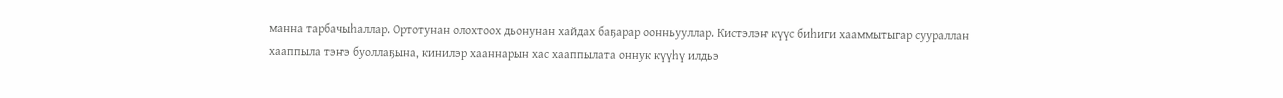манна тарбачыһаллар. Ортотунан олохтоох дьонунан хайдах баҕарар оонньууллар. Кистэлэҥ күүс биһиги хааммытыгар суураллан хааппыла тэҥэ буоллаҕына, кинилэр хааннарын хас хааппылата оннук күүһү илдьэ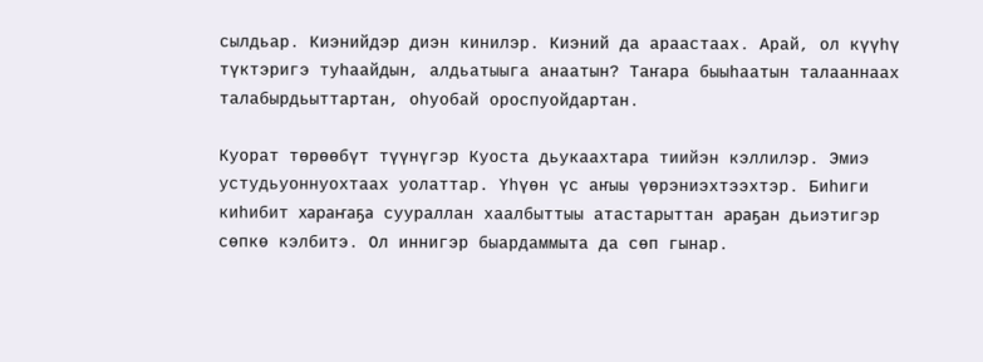сылдьар. Киэнийдэр диэн кинилэр. Киэний да араастаах. Арай, ол күүһү түктэригэ туһаайдын, алдьатыыга анаатын? Таҥара быыһаатын талааннаах талабырдьыттартан, оһуобай ороспуойдартан.

Куорат төрөөбүт түүнүгэр Куоста дьукаахтара тиийэн кэллилэр. Эмиэ устудьуоннуохтаах уолаттар. Үһүөн үс аҥыы үөрэниэхтээхтэр. Биһиги киһибит хараҥаҕа суураллан хаалбыттыы атастарыттан араҕан дьиэтигэр сөпкө кэлбитэ. Ол иннигэр быардаммыта да сөп гынар.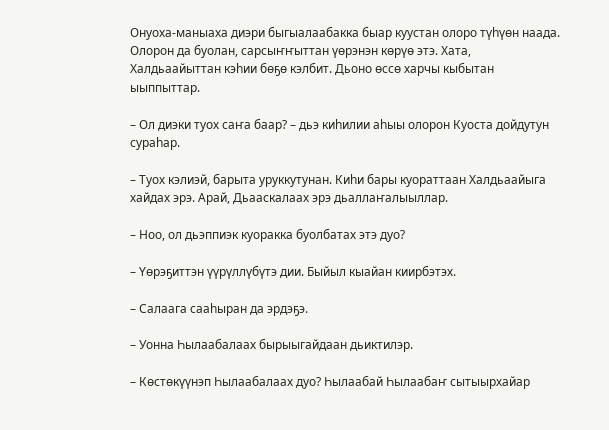Онуоха-маныаха диэри быгыалаабакка быар куустан олоро түһүөн наада. Олорон да буолан, сарсыҥҥыттан үөрэнэн көрүө этэ. Хата, Халдьаайыттан кэһии бөҕө кэлбит. Дьоно өссө харчы кыбытан ыыппыттар.

– Ол диэки туох саҥа баар? – дьэ киһилии аһыы олорон Куоста дойдутун сураһар.

– Туох кэлиэй, барыта уруккутунан. Киһи бары куораттаан Халдьаайыга хайдах эрэ. Арай, Дьааскалаах эрэ дьаллаҥалыыллар.

– Ноо, ол дьэппиэк куоракка буолбатах этэ дуо?

– Үөрэҕиттэн үүрүллүбүтэ дии. Быйыл кыайан киирбэтэх.

– Салаага сааһыран да эрдэҕэ.

– Уонна Һылаабалаах бырыыгайдаан дьиктилэр.

– Көстөкүүнэп Һылаабалаах дуо? Һылаабай Һылаабаҥ сытыырхайар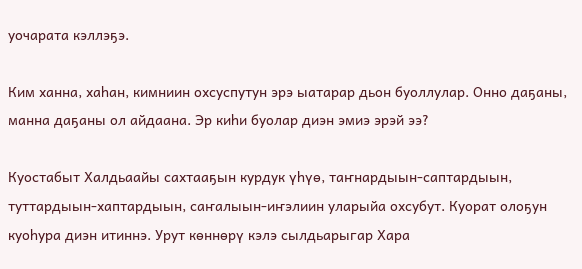уочарата кэллэҕэ.

Ким ханна, хаһан, кимниин охсуспутун эрэ ыатарар дьон буоллулар. Онно даҕаны, манна даҕаны ол айдаана. Эр киһи буолар диэн эмиэ эрэй ээ?

Куостабыт Халдьаайы сахтааҕын курдук үһүө, таҥнардыын-саптардыын, туттардыын-хаптардыын, саҥалыын-иҥэлиин уларыйа охсубут. Куорат олоҕун куоһура диэн итиннэ. Урут көннөрү кэлэ сылдьарыгар Хара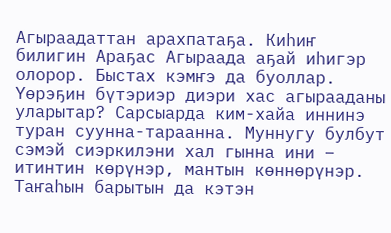Агыраадаттан арахпатаҕа. Киһиҥ билигин Араҕас Агыраада аҕай иһигэр олорор. Быстах кэмҥэ да буоллар. Үөрэҕин бүтэриэр диэри хас агырааданы уларытар? Сарсыарда ким-хайа иннинэ туран суунна-тараанна. Муннугу булбут сэмэй сиэркилэни хал гынна ини – итинтин көрүнэр, мантын көннөрүнэр. Таҥаһын барытын да кэтэн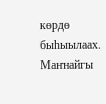көрдө быһыылаах. Маҥнайгы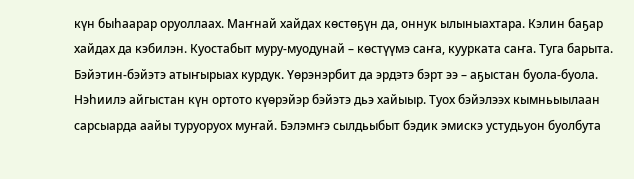күн быһаарар оруоллаах. Маҥнай хайдах көстөҕүн да, оннук ылыныахтара. Кэлин баҕар хайдах да кэбилэн. Куостабыт муру-муодунай – көстүүмэ саҥа, куурката саҥа. Туга барыта. Бэйэтин-бэйэтэ атыҥырыах курдук. Үөрэнэрбит да эрдэтэ бэрт ээ – аҕыстан буола-буола. Нэһиилэ айгыстан күн ортото күөрэйэр бэйэтэ дьэ хайыыр. Туох бэйэлээх кымньыылаан сарсыарда аайы туруоруох муҥай. Бэлэмҥэ сылдьыбыт бэдик эмискэ устудьуон буолбута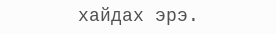хайдах эрэ.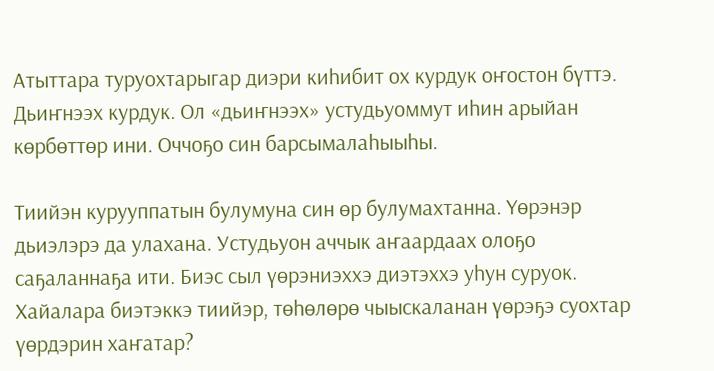Атыттара туруохтарыгар диэри киһибит ох курдук оҥостон бүттэ. Дьиҥнээх курдук. Ол «дьиҥнээх» устудьуоммут иһин арыйан көрбөттөр ини. Оччоҕо син барсымалаһыыһы.

Тиийэн курууппатын булумуна син өр булумахтанна. Үөрэнэр дьиэлэрэ да улахана. Устудьуон аччык аҥаардаах олоҕо саҕаланнаҕа ити. Биэс сыл үөрэниэххэ диэтэххэ уһун суруок. Хайалара биэтэккэ тиийэр, төһөлөрө чыыскаланан үөрэҕэ суохтар үөрдэрин хаҥатар?